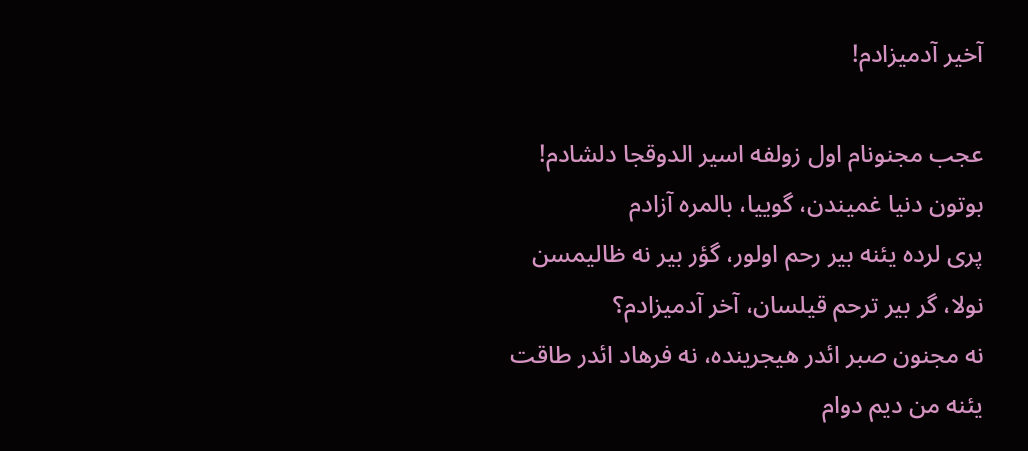آخیر آدمیزادم!

عجب مجنونام اول زولفه اسیر الدوقجا دلشادم!
بوتون دنیا غمیندن، گوییا، بالمره آزادم
پری لرده یئنه بیر رحم اولور، گؤر بیر نه ظالیمسن
نولا، گر بیر ترحم قیلسان، آخر آدمیزادم؟
نه مجنون صبر ائدر هیجرینده، نه فرهاد ائدر طاقت
یئنه من دیم دوام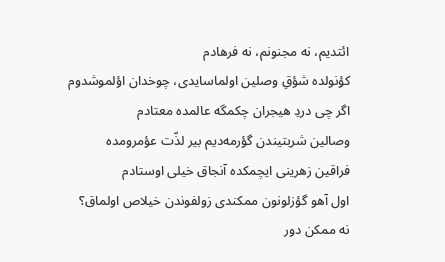ائتدیم، نه مجنونم، نه فرهادم
کؤنولده شؤقِ وصلین اولماسایدی، چوخدان اؤلموشدوم
اگر چی دردِ هیجران چکمگه عالمده معتادم
وصالین شربتیندن گؤرمه‌دیم بیر لذّت عؤمرومده
فراقین زهرینی ایچمکده آنجاق خیلی اوستادم
اول آهو گؤزلونون ممکندی زولفوندن خیلاص اولماق؟
نه ممکن دور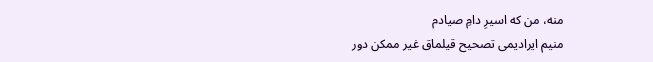منه، من که اسیرِ دامِ صیادم
منیم ایرادیمی تصحیح قیلماق غیر ممکن دور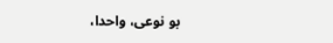بو نوعی، واحدا،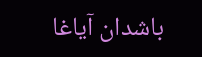باشدان آیاغا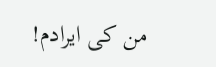من کی ایرادم!